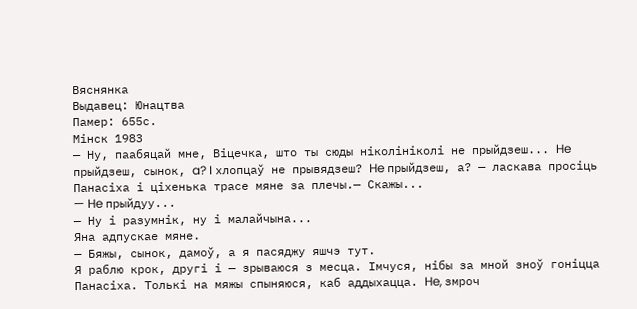Вяснянка
Выдавец: Юнацтва
Памер: 655с.
Мінск 1983
— Ну, паабяцай мне, Віцечка, што ты сюды ніколініколі не прыйдзеш... He прыйдзеш, сынок, a? I хлопцаў не прывядзеш? He прыйдзеш, а? — ласкава просіць Панасіха і ціхенька трасе мяне за плечы.— Скажы...
— He прыйдуу...
— Ну і разумнік, ну і малайчына...
Яна адпускае мяне.
— Бяжы, сынок, дамоў, а я пасяджу яшчэ тут.
Я раблю крок, другі і — зрываюся з месца. Імчуся, нібы за мной зноў гоніцца Панасіха. Толькі на мяжы спыняюся, каб аддыхацца. He, змроч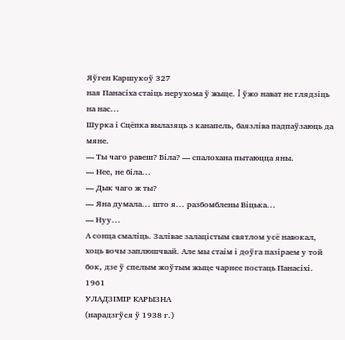Яўген Каршукоў 327
ная Панасіха стаіць нерухома ў жыце. I ўжо нават не глядзіць на нас...
Шурка і Сцёпка вылазяць з канапель, баязліва падпаўзаюць да мяне.
— Ты чаго равеш? Біла? — спалохана пытаюцца яны.
— Нее, не біла...
— Дык чаго ж ты?
— Яна думала... што я... разбомблены Віцька...
— Нуу...
А сонца смаліць. Залівае залацістым святлом усё навокал, хоць вочы заплюшчвай. Але мы стаім і доўга пазіраем у той бок, дзе ў спелым жоўтым жыце чарнее постаць Панасіхі.
1961
УЛАДЗІМІР КАРЫЗНА
(нарадзгўся ў 1938 г.)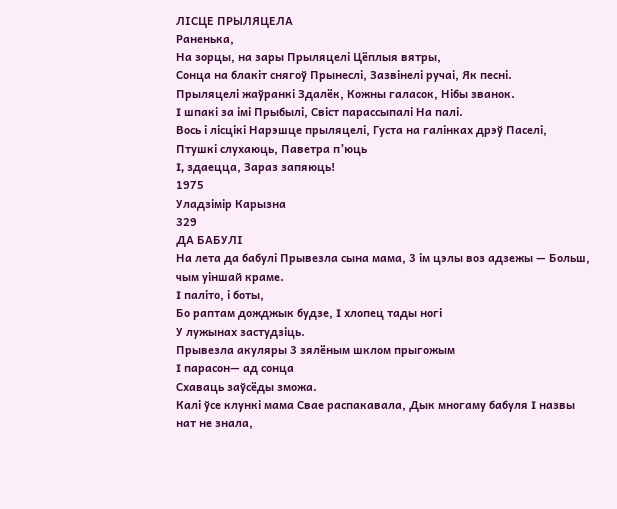ЛІСЦЕ ПРЫЛЯЦЕЛА
Раненька,
На зорцы, на зары Прыляцелі Цёплыя вятры,
Сонца на блакіт снягоў Прынеслі, Зазвінелі ручаі, Як песні.
Прыляцелі жаўранкі Здалёк, Кожны галасок, Нібы званок.
I шпакі за імі Прыбылі, Свіст парассыпалі На палі.
Вось і лісцікі Нарэшце прыляцелі, Густа на галінках дрэў Паселі,
Птушкі слухаюць, Паветра п’юць
I, здаецца, Зараз запяюць!
1975
Уладзімір Карызна
329
ДА БАБУЛІ
На лета да бабулі Прывезла сына мама, 3 ім цэлы воз адзежы — Больш, чым уіншай краме.
I паліто, і боты,
Бо раптам дожджык будзе, I хлопец тады ногі
У лужынах застудзіць.
Прывезла акуляры 3 зялёным шклом прыгожым
I парасон— ад сонца
Схаваць заўсёды зможа.
Калі ўсе клункі мама Свае распакавала, Дык многаму бабуля I назвы нат не знала,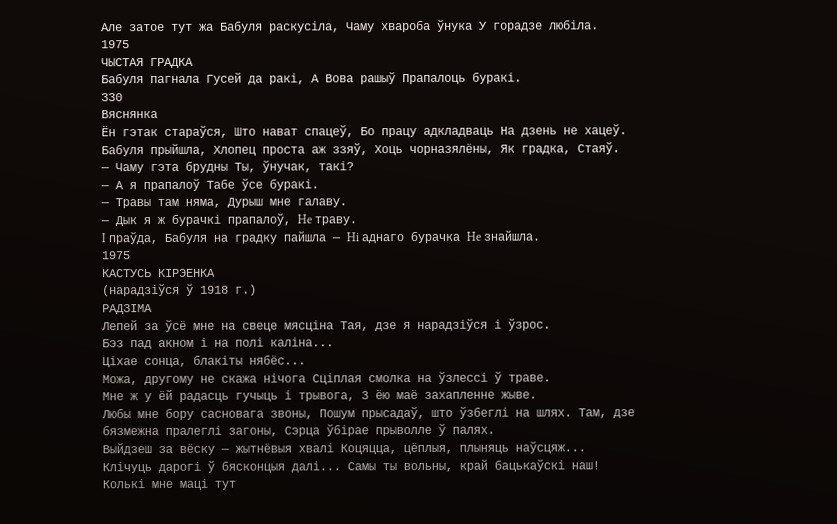Але затое тут жа Бабуля раскусіла, Чаму хвароба ўнука У горадзе любіла.
1975
ЧЫСТАЯ ГРАДКА
Бабуля пагнала Гусей да ракі, А Вова рашыў Прапалоць буракі.
330
Вяснянка
Ён гэтак стараўся, Што нават спацеў, Бо працу адкладваць На дзень не хацеў.
Бабуля прыйшла, Хлопец проста аж ззяў, Хоць чорназялёны, Як градка, Стаяў.
— Чаму гэта брудны Ты, ўнучак, такі?
— А я прапалоў Табе ўсе буракі.
— Травы там няма, Дурыш мне галаву.
— Дык я ж бурачкі прапалоў, He траву.
I праўда, Бабуля на градку пайшла — Hi аднаго бурачка He знайшла.
1975
КАСТУСЬ КІРЭЕНКА
(нарадзіўся ў 1918 г.)
РАДЗІМА
Лепей за ўсё мне на свеце мясціна Тая, дзе я нарадзіўся і ўзрос.
Бэз пад акном і на полі каліна...
Ціхае сонца, блакіты нябёс...
Можа, другому не скажа нічога Сціплая смолка на ўзлессі ў траве.
Мне ж у ёй радасць гучыць і трывога, 3 ёю маё захапленне жыве.
Любы мне бору сасновага звоны, Пошум прысадаў, што ўзбеглі на шлях. Там, дзе бязмежна пралеглі загоны, Сэрца ўбірае прыволле ў палях.
Выйдзеш за вёску — жытнёвыя хвалі Коцяцца, цёплыя, плыняць наўсцяж...
Клічуць дарогі ў бясконцыя далі... Самы ты вольны, край бацькаўскі наш!
Колькі мне маці тут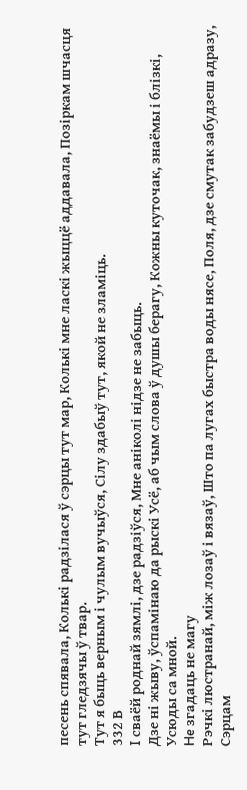песень спявала, Колькі радзілася ў сэрцы тут мар, Колькі мне ласкі жыццё аддавала, Позіркам шчасця тут гледзячы ў твар.
Тут я быць верным і чулым вучыўся, Сілу здабыў тут, якой не зламіць.
332 В
I сваёй роднай зямлі, дзе радзіўся, Мне аніколі нідзе не забыць.
Дзе ні жыву, ўспамінаю да рыскі Усё, аб чым слова ў душы берагу, Кожны куточак, знаёмы і блізкі, Усюды са мной.
He згадаць не магу
Рэчкі люстранай, між лозаў і вязаў, Што па лугах быстра воды нясе, Поля, дзе смутак забудзеш адразу, Сэрцам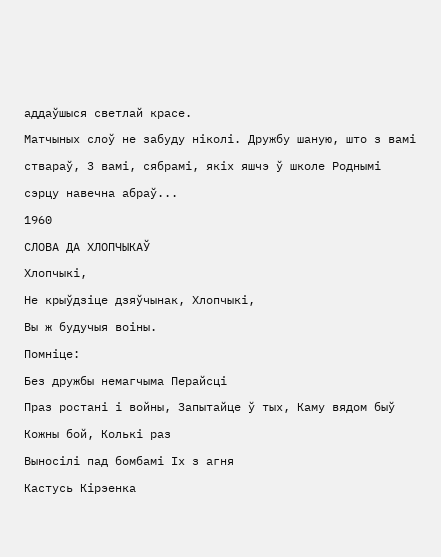аддаўшыся светлай красе.
Матчыных слоў не забуду ніколі. Дружбу шаную, што з вамі ствараў, 3 вамі, сябрамі, якіх яшчэ ў школе Роднымі сэрцу навечна абраў...
1960
СЛОВА ДА ХЛОПЧЫКАЎ
Хлопчыкі,
He крыўдзіце дзяўчынак, Хлопчыкі,
Вы ж будучыя воіны.
Помніце:
Без дружбы немагчыма Перайсці
Праз ростані і войны, Запытайце ў тых, Каму вядом быў Кожны бой, Колькі раз
Выносілі пад бомбамі Іх з агня
Кастусь Кірэенка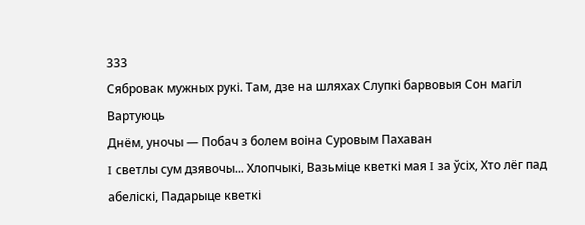333
Сябровак мужных рукі. Там, дзе на шляхах Слупкі барвовыя Сон магіл Вартуюць
Днём, уночы — Побач з болем воіна Суровым Пахаван
I светлы сум дзявочы... Хлопчыкі, Вазьміце кветкі мая I за ўсіх, Хто лёг пад абеліскі, Падарыце кветкі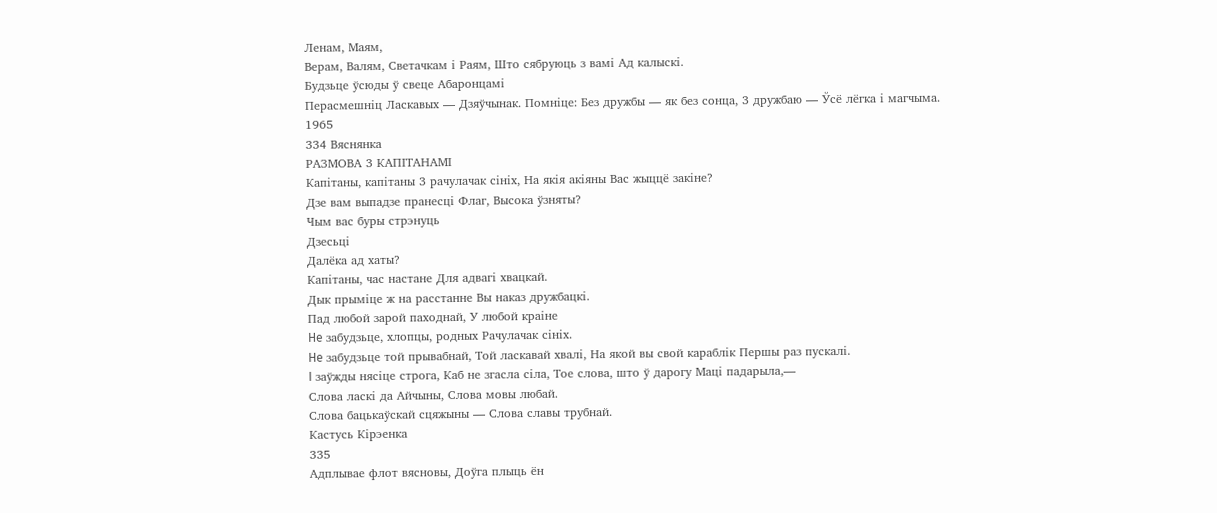Ленам, Маям,
Верам, Валям, Светачкам і Раям, Што сябруюць з вамі Ад калыскі.
Будзьце ўсюды ў свеце Абаронцамі
Перасмешніц Ласкавых — Дзяўчынак. Помніце: Без дружбы — як без сонца, 3 дружбаю — Ўсё лёгка і магчыма.
1965
334 Вяснянка
РАЗМОВА 3 КАПІТАНАМІ
Капітаны, капітаны 3 рачулачак сініх, На якія акіяны Вас жыццё закіне?
Дзе вам выпадзе пранесці Флаг, Высока ўзняты?
Чым вас буры стрэнуць
Дзесьці
Далёка ад хаты?
Капітаны, час настане Для адвагі хвацкай.
Дык прыміце ж на расстанне Вы наказ дружбацкі.
Пад любой зарой паходнай, У любой краіне
He забудзьце, хлопцы, родных Рачулачак сініх.
He забудзьце той прывабнай, Той ласкавай хвалі, На якой вы свой караблік Першы раз пускалі.
I заўжды нясіце строга, Каб не згасла сіла, Тое слова, што ў дарогу Маці падарыла,—
Слова ласкі да Айчыны, Слова мовы любай.
Слова бацькаўскай сцяжыны — Слова славы трубнай.
Кастусь Кірэенка
335
Адплывае флот вясновы, Доўга плыць ён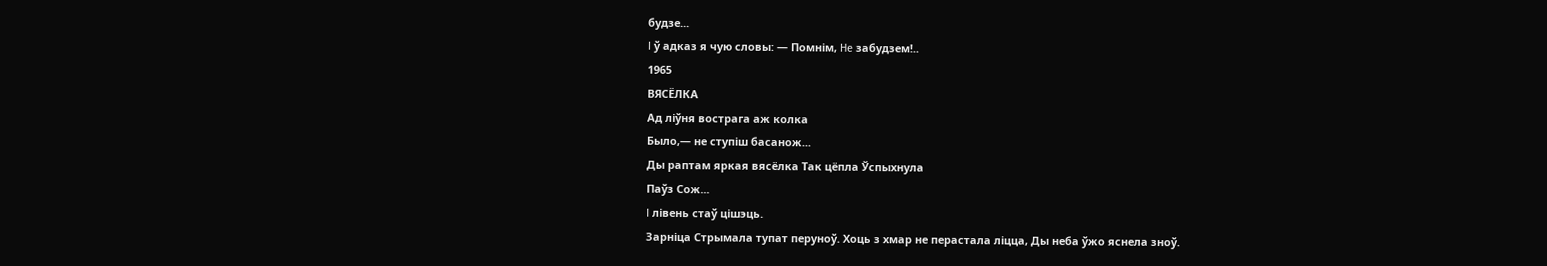будзе...
I ў адказ я чую словы: — Помнім, He забудзем!..
1965
ВЯСЁЛКА
Ад ліўня вострага аж колка
Было,— не ступіш басанож...
Ды раптам яркая вясёлка Так цёпла Ўспыхнула
Паўз Сож...
I лівень стаў цішэць.
Зарніца Стрымала тупат перуноў. Хоць з хмар не перастала ліцца, Ды неба ўжо яснела зноў.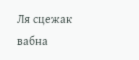Ля сцежак вабна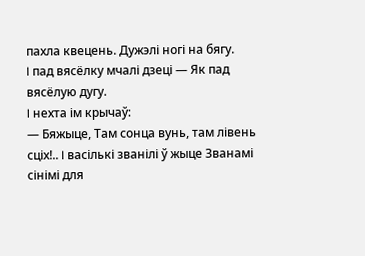пахла квецень. Дужэлі ногі на бягу.
I пад вясёлку мчалі дзеці — Як пад вясёлую дугу.
I нехта ім крычаў:
— Бяжыце, Там сонца вунь, там лівень сціх!.. I васількі званілі ў жыце Званамі сінімі для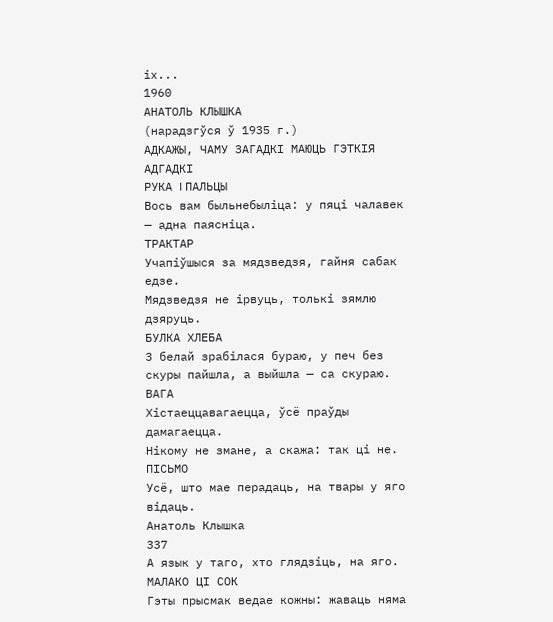іх...
1960
АНАТОЛЬ КЛЫШКА
(нарадзгўся ў 1935 г.)
АДКАЖЫ, ЧАМУ ЗАГАДКІ МАЮЦЬ ГЭТКІЯ АДГАДКІ
РУКА I ПАЛЬЦЫ
Вось вам быльнебыліца: у пяці чалавек — адна паясніца.
ТРАКТАР
Учапіўшыся за мядзведзя, гайня сабак едзе.
Мядзведзя не ірвуць, толькі зямлю дзяруць.
БУЛКА ХЛЕБА
3 белай зрабілася бураю, у печ без скуры пайшла, а выйшла — са скураю.
ВАГА
Хістаеццавагаецца, ўсё праўды дамагаецца.
Нікому не змане, а скажа: так ці не.
ПІСЬМО
Усё, што мае перадаць, на твары у яго відаць.
Анатоль Клышка
337
А язык у таго, хто глядзіць, на яго.
МАЛАКО ЦІ СОК
Гэты прысмак ведае кожны: жаваць няма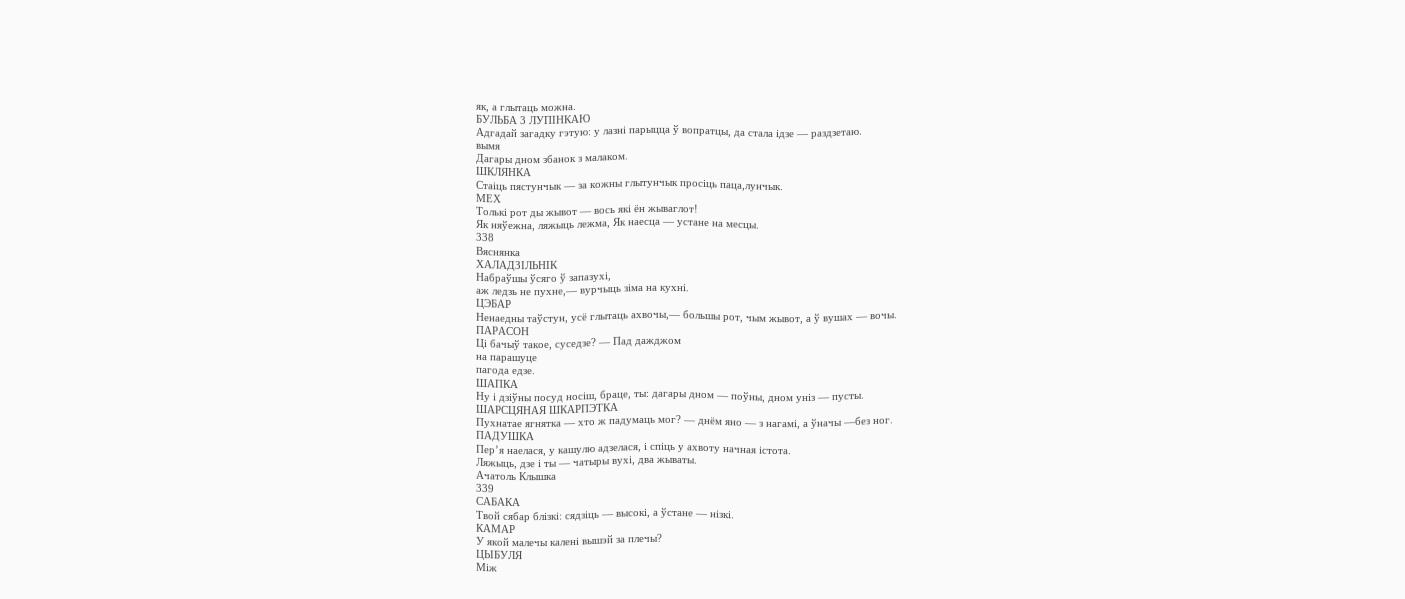як, а глытаць можна.
БУЛЬБА 3 ЛУПІНКАЮ
Адгадай загадку гэтую: у лазні парыцца ў вопратцы, да стала ідзе — раздзетаю.
вымя
Дагары дном збанок з малаком.
ШКЛЯНКА
Стаіць пястунчык — за кожны глытунчык просіць паца,лунчык.
МЕХ
Толькі рот ды жывот — вось які ён жываглот!
Як няўежна, ляжыць лежма, Як наесца — устане на месцы.
338
Вяснянка
ХАЛАДЗІЛЬНІК
Набраўшы ўсяго ў запазухі,
аж ледзь не пухне,— вурчыць зіма на кухні.
ЦЭБАР
Ненаедны таўстун, усё глытаць ахвочы,— большы рот, чым жывот, а ў вушах — вочы.
ПАРАСОН
Ці бачыў такое, суседзе? — Пад дажджом
на парашуце
пагода едзе.
ШАПКА
Ну і дзіўны посуд носіш, браце, ты: дагары дном — поўны, дном уніз — пусты.
ШАРСЦЯНАЯ ШКАРПЭТКА
Пухнатае ягнятка — хто ж падумаць мог? — днём яно — з нагамі, а ўначы —без ног.
ПАДУШКА
Пер’я наелася, у кашулю адзелася, і спіць у ахвоту начная істота.
Ляжыць, дзе і ты — чатыры вухі, два жываты.
Ачатоль Клышка
339
САБАКА
Твой сябар блізкі: сядзіць — высокі, а ўстане — нізкі.
КАМАР
У якой малечы калені вышэй за плечы?
ЦЫБУЛЯ
Між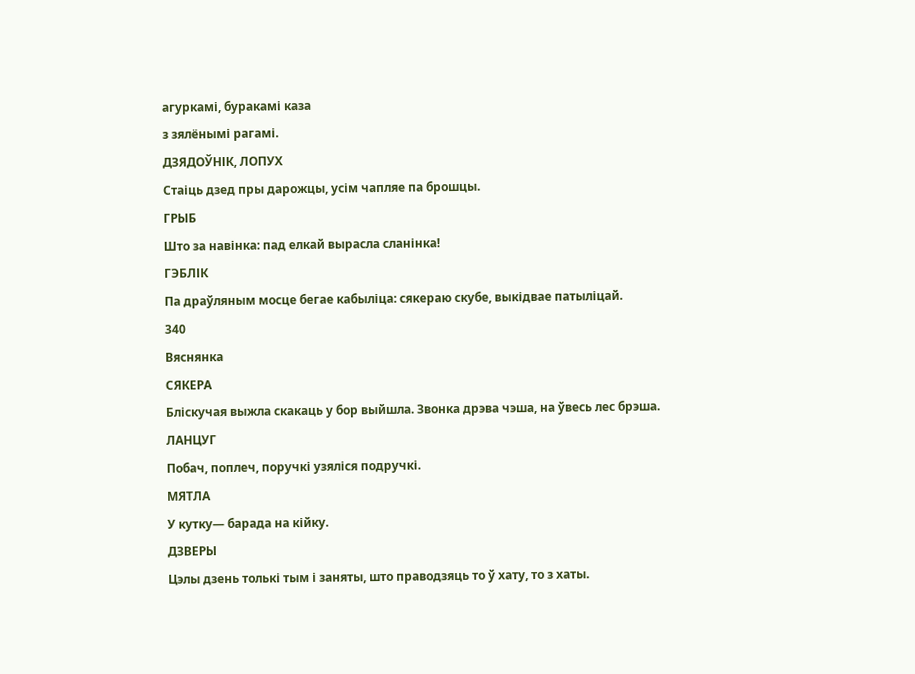агуркамі, буракамі каза
з зялёнымі рагамі.
ДЗЯДОЎНІК, ЛОПУХ
Стаіць дзед пры дарожцы, усім чапляе па брошцы.
ГРЫБ
Што за навінка: пад елкай вырасла сланінка!
ГЭБЛІК
Па драўляным мосце бегае кабыліца: сякераю скубе, выкідвае патыліцай.
340
Вяснянка
СЯКЕРА
Бліскучая выжла скакаць у бор выйшла. Звонка дрэва чэша, на ўвесь лес брэша.
ЛАНЦУГ
Побач, поплеч, поручкі узяліся подручкі.
МЯТЛА
У кутку— барада на кійку.
ДЗВЕРЫ
Цэлы дзень толькі тым і заняты, што праводзяць то ў хату, то з хаты.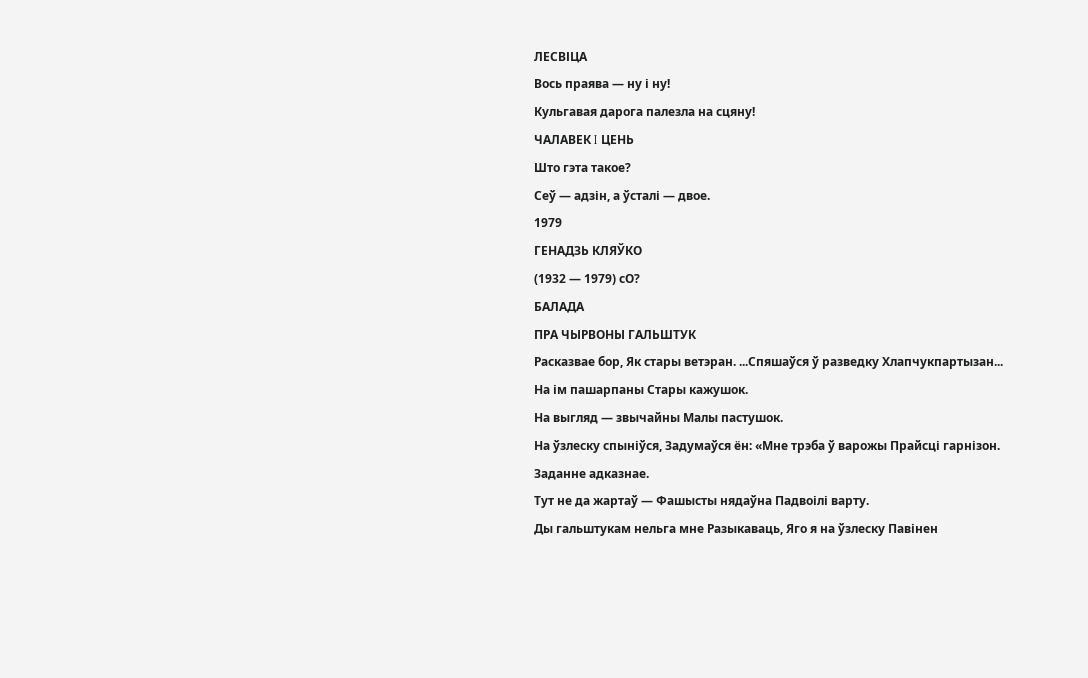ЛЕСВІЦА
Вось праява — ну і ну!
Кульгавая дарога палезла на сцяну!
ЧАЛАВЕК I ЦЕНЬ
Што гэта такое?
Сеў — адзін, а ўсталі — двое.
1979
ГЕНАДЗЬ КЛЯЎКО
(1932 — 1979) сО?
БАЛАДА
ПРА ЧЫРВОНЫ ГАЛЬШТУК
Расказвае бор, Як стары ветэран. ...Спяшаўся ў разведку Хлапчукпартызан...
На ім пашарпаны Стары кажушок.
На выгляд — звычайны Малы пастушок.
На ўзлеску спыніўся, Задумаўся ён: «Мне трэба ў варожы Прайсці гарнізон.
Заданне адказнае.
Тут не да жартаў — Фашысты нядаўна Падвоілі варту.
Ды гальштукам нельга мне Разыкаваць, Яго я на ўзлеску Павінен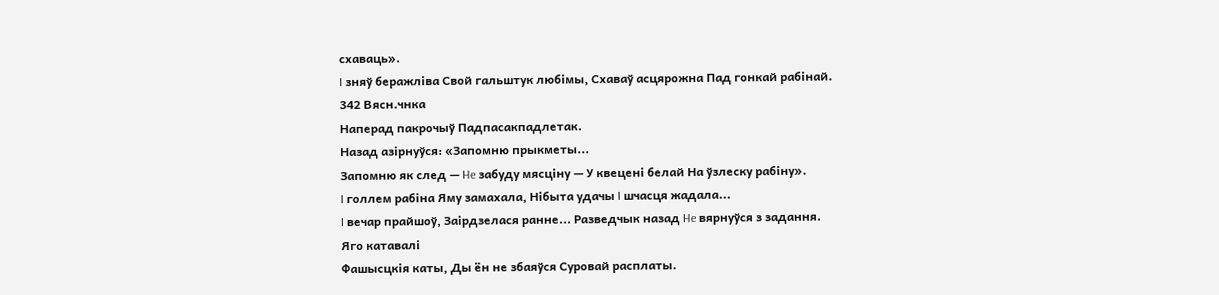схаваць».
I зняў беражліва Свой гальштук любімы, Схаваў асцярожна Пад гонкай рабінай.
342 Вясн.чнка
Наперад пакрочыў Падпасакпадлетак.
Назад азірнуўся: «Запомню прыкметы...
Запомню як след — He забуду мясціну — У квецені белай На ўзлеску рабіну».
I голлем рабіна Яму замахала, Нібыта удачы I шчасця жадала...
I вечар прайшоў, Заірдзелася ранне... Разведчык назад He вярнуўся з задання.
Яго катавалі
Фашысцкія каты, Ды ён не збаяўся Суровай расплаты.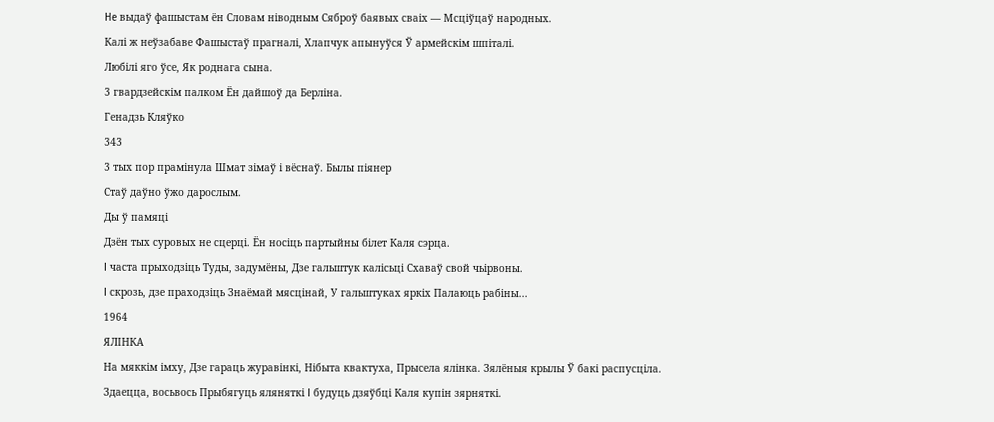He выдаў фашыстам ён Словам ніводным Сяброў баявых сваіх — Мсціўцаў народных.
Калі ж неўзабаве Фашыстаў прагналі, Хлапчук апынуўся Ў армейскім шпіталі.
Любілі яго ўсе, Як роднага сына.
3 гвардзейскім палком Ён дайшоў да Берліна.
Генадзь Кляўко
343
3 тых пор прамінула Шмат зімаў і вёснаў. Былы піянер
Стаў даўно ўжо дарослым.
Ды ў памяці
Дзён тых суровых не сцерці. Ён носіць партыйны білет Каля сэрца.
I часта прыходзіць Туды, задумёны, Дзе гальштук калісьці Схаваў свой чьірвоны.
I скрозь, дзе праходзіць Знаёмай мясцінай, У гальштуках яркіх Палаюць рабіны...
1964
ЯЛІНКА
На мяккім імху, Дзе гараць журавінкі, Нібыта квактуха, Прысела ялінка. Зялёныя крылы Ў бакі распусціла.
Здаецца, восьвось Прыбягуць яляняткі I будуць дзяўбці Каля купін зярняткі.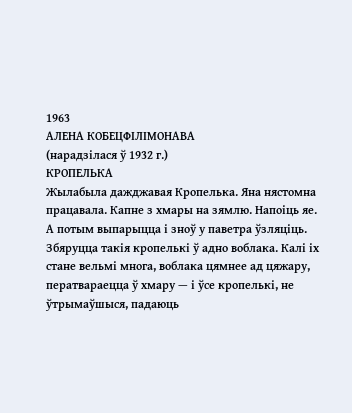1963
АЛЕНА КОБЕЦФІЛІМОНАВА
(нарадзілася ў 1932 г.)
КРОПЕЛЬКА
Жылабыла дажджавая Кропелька. Яна нястомна працавала. Капне з хмары на зямлю. Напоіць яе. А потым выпарыцца і зноў у паветра ўзляціць. Збяруцца такія кропелькі ў адно воблака. Калі іх стане вельмі многа, воблака цямнее ад цяжару, ператвараецца ў хмару — і ўсе кропелькі, не ўтрымаўшыся, падаюць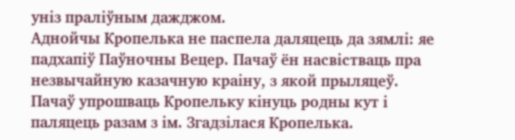уніз праліўным дажджом.
Аднойчы Кропелька не паспела даляцець да зямлі: яе падхапіў Паўночны Вецер. Пачаў ён насвістваць пра незвычайную казачную краіну, з якой прыляцеў. Пачаў упрошваць Кропельку кінуць родны кут і паляцець разам з ім. Згадзілася Кропелька.